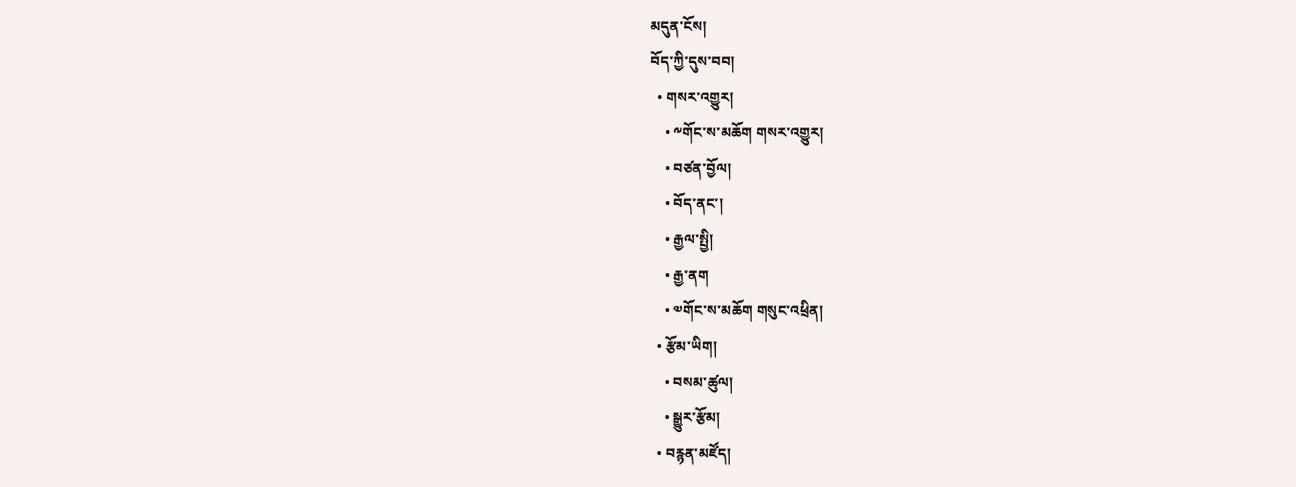མདུན་ངོས།
བོད་ཀྱི་དུས་བབ།
  • གསར་འགྱུར།
    • ༸གོང་ས་མཆོག གསར་འགྱུར།
    • བཙན་བྱོལ།
    • བོད་ནང་།
    • རྒྱལ་སྤྱི།
    • རྒྱ་ནག
    • ༧གོང་ས་མཆོག གསུང་འཕྲིན།
  • རྩོམ་ཡིག།
    • བསམ་ཚུལ།
    • སྒྱུར་རྩོམ།
  • བརྙན་མཛོད།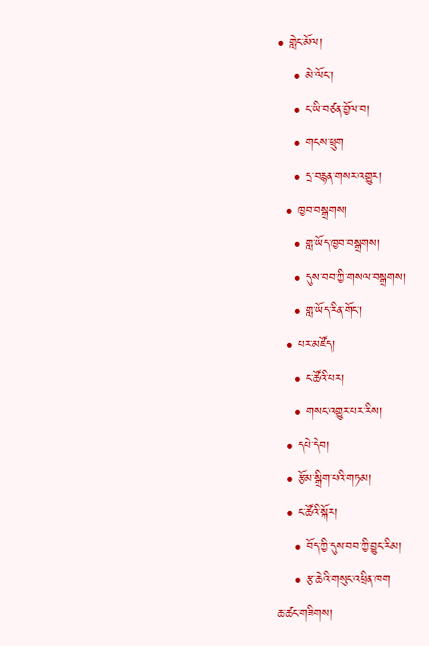• གླེང་མོལ།
    • མེ་ལོང་།
    • ང་ཡི་བཙན་བྱོལ་བ།
    • གངས་ཕྲུག
    • དྲ་བརྙན་གསར་འགྱུར།
  • ཁྱབ་བསྒྲགས།
    • གླ་ཡོད་ཁྱབ་བསྒྲགས།
    • དུས་བབ་ཀྱི་གསལ་བསྒྲགས།
    • གླ་ཡོད་རིན་གོང་།
  • པར་མཛོད།
    • ང་ཚོའི་པར།
    • གསང་འགྱུར་པར་རིས།
  • དཔེ་དེབ།
  • རྩོམ་སྒྲིག་པའི་གཏམ།
  • ང་ཚོའི་སྐོར།
    • བོད་ཀྱི་དུས་བབ་ཀྱི་བྱུང་རིམ།
    • རྩ་ཆེའི་གསུང་འཕྲིན་ཁག
ཆ་ཚང་གཟིགས།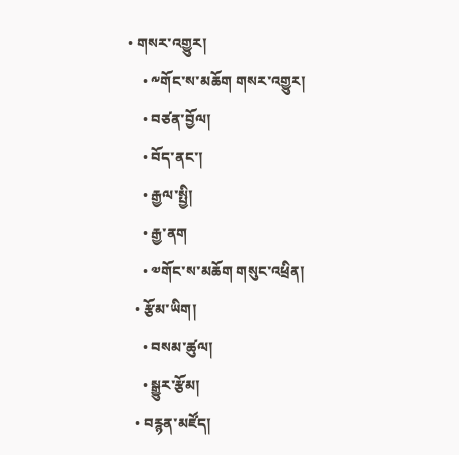• གསར་འགྱུར།
    • ༸གོང་ས་མཆོག གསར་འགྱུར།
    • བཙན་བྱོལ།
    • བོད་ནང་།
    • རྒྱལ་སྤྱི།
    • རྒྱ་ནག
    • ༧གོང་ས་མཆོག གསུང་འཕྲིན།
  • རྩོམ་ཡིག།
    • བསམ་ཚུལ།
    • སྒྱུར་རྩོམ།
  • བརྙན་མཛོད།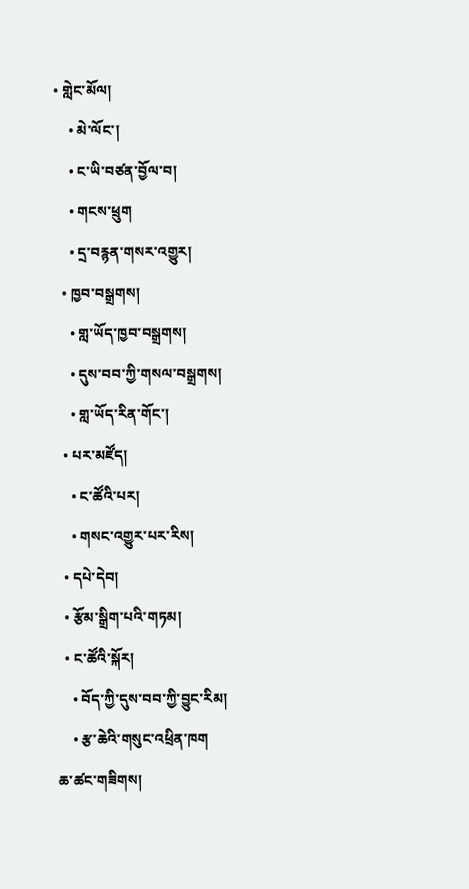• གླེང་མོལ།
    • མེ་ལོང་།
    • ང་ཡི་བཙན་བྱོལ་བ།
    • གངས་ཕྲུག
    • དྲ་བརྙན་གསར་འགྱུར།
  • ཁྱབ་བསྒྲགས།
    • གླ་ཡོད་ཁྱབ་བསྒྲགས།
    • དུས་བབ་ཀྱི་གསལ་བསྒྲགས།
    • གླ་ཡོད་རིན་གོང་།
  • པར་མཛོད།
    • ང་ཚོའི་པར།
    • གསང་འགྱུར་པར་རིས།
  • དཔེ་དེབ།
  • རྩོམ་སྒྲིག་པའི་གཏམ།
  • ང་ཚོའི་སྐོར།
    • བོད་ཀྱི་དུས་བབ་ཀྱི་བྱུང་རིམ།
    • རྩ་ཆེའི་གསུང་འཕྲིན་ཁག
ཆ་ཚང་གཟིགས།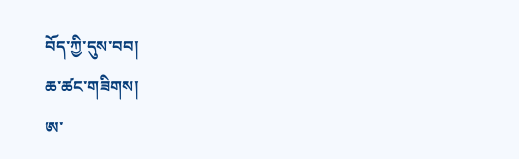བོད་ཀྱི་དུས་བབ།
ཆ་ཚང་གཟིགས།
ཨ་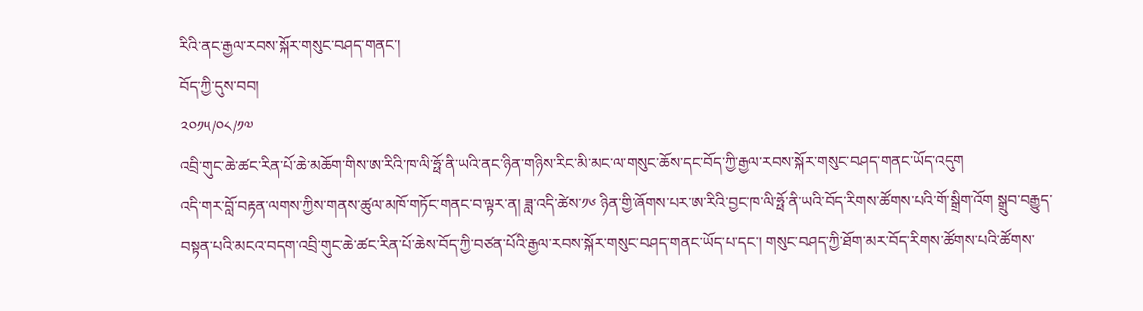རིའི་ནང་རྒྱལ་རབས་སྐོར་གསུང་བཤད་གནང་།
བོད་ཀྱི་དུས་བབ།
༢༠༡༥/༠༨/༡༧
འབྲི་གུང་ཆེ་ཚང་རིན་པོ་ཆེ་མཆོག་གིས་ཨ་རིའི་ཁ་ལི་ཧྥོ་ནི་ཡའི་ནང་ཉིན་གཉིས་རིང་མི་མང་ལ་གསུང་ཆོས་དང་བོད་ཀྱི་རྒྱལ་རབས་སྐོར་གསུང་བཤད་གནང་ཡོད་འདུག
འདི་གར་བློ་བརྟན་ལགས་ཀྱིས་གནས་ཚུལ་མཁོ་གཏོང་གནང་བ་ལྟར་ན། ཟླ་འདི་ཚེས་༡༦ ཉིན་གྱི་ཞོགས་པར་ཨ་རིའི་བྱང་ཁ་ལི་ཧྥོ་ནི་ཡའི་བོད་རིགས་ཚོགས་པའི་གོ་སྒྲིག་འོག སྒྲུབ་བརྒྱུད་བསྟན་པའི་མངའ་བདག་འབྲི་གུང་ཆེ་ཚང་རིན་པོ་ཆེས་བོད་ཀྱི་བཙན་པོའི་རྒྱལ་རབས་སྐོར་གསུང་བཤད་གནང་ཡོད་པ་དང་། གསུང་བཤད་ཀྱི་ཐོག་མར་བོད་རིགས་ཚོགས་པའི་ཚོགས་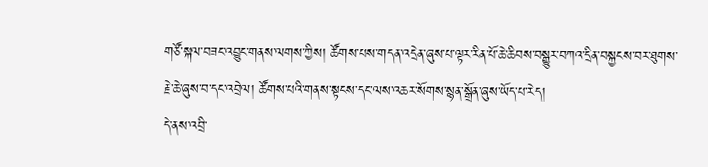གཙོ་སྐལ་བཟང་འབྱུང་གནས་ལགས་ཀྱིས། ཚོགས་པས་གདན་འདྲེན་ཞུས་པ་ལྟར་རིན་པོ་ཆེ་ཆིབས་བསྒྱུར་བཀའ་དྲིན་བསྐྱངས་བར་ཐུགས་རྗེ་ཆེ་ཞུས་བ་དང་འབྲེལ། ཚོགས་པའི་གནས་སྟངས་དང་ལས་འཆར་སོགས་སྙན་སྒྲོན་ཞུས་ཡོད་པ་རེད།
དེ་ནས་འབྲི་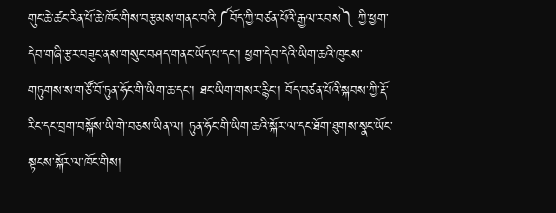གུང་ཆེ་ཚང་རིན་པོ་ཆེ་ཁོང་གིས་བརྩམས་གནང་བའི་༼བོད་ཀྱི་བཙན་པོའི་རྒྱལ་རབས༽ ཀྱི་ཕྱག་དེབ་གཞི་རྩར་བཟུང་ནས་གསུང་བཤད་གནང་ཡོད་པ་དང་། ཕྱག་དེབ་དེའི་ཡིག་ཆའི་ཁུངས་གཏུགས་ས་གཙོ་བོ་ཏུན་ཧོང་གི་ཡིག་ཆ་དང་། ཐང་ཡིག་གསར་རྙིང་། བོད་བཙན་པོའི་སྐབས་ཀྱི་རྡོ་རིང་དང་བྲག་བསྐོས་ཡི་གེ་བཅས་ཡིན་ལ། ཏུན་ཧོང་གི་ཡིག་ཆའི་སྐོར་ལ་དང་ཐོག་ཐུགས་སྣང་ཡོང་སྟངས་སྐོར་ལ་ཁོང་གིས།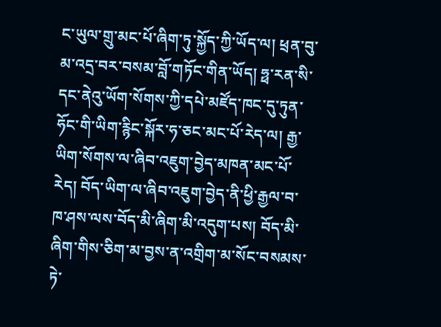ང་ཡུལ་གྲུ་མང་པོ་ཞིག་ཏུ་སྐྱོད་ཀྱི་ཡོད་ལ། ཕྲན་བུ་མ་འདྲ་བར་བསམ་བློ་གཏོང་གིན་ཡོད། ཧྥ་རན་སི་དང་ནེའུ་ཡོག་སོགས་ཀྱི་དཔེ་མཛོད་ཁང་དུ་ཏུན་ཧོང་གི་ཡིག་རྙིང་སྐོར་ཧ་ཅང་མང་པོ་རེད་ལ། རྒྱ་ཡིག་སོགས་ལ་ཞིབ་འཇུག་བྱེད་མཁན་མང་པོ་རེད། བོད་ཡིག་ལ་ཞིབ་འཇུག་བྱེད་ནི་ཕྱི་རྒྱལ་བ་ཁ་ཤས་ལས་བོད་མི་ཞིག་མི་འདུག་པས། བོད་མི་ཞིག་གིས་ཅིག་མ་བྱས་ན་འགྲིག་མ་སོང་བསམས་ཏེ་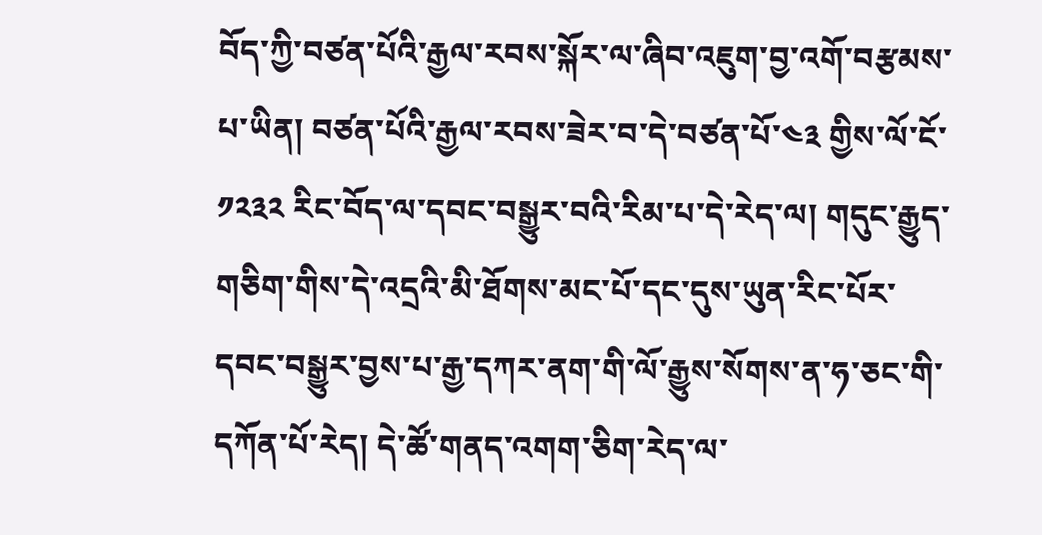བོད་ཀྱི་བཙན་པོའི་རྒྱལ་རབས་སྐོར་ལ་ཞིབ་འཇུག་བྱ་འགོ་བརྩམས་པ་ཡིན། བཙན་པོའི་རྒྱལ་རབས་ཟེར་བ་དེ་བཙན་པོ་༤༣ གྱིས་ལོ་ངོ་ ༡༢༣༢ རིང་བོད་ལ་དབང་བསྒྱུར་བའི་རིམ་པ་དེ་རེད་ལ། གདུང་རྒྱུད་གཅིག་གིས་དེ་འདྲའི་མི་ཐོགས་མང་པོ་དང་དུས་ཡུན་རིང་པོར་དབང་བསྒྱུར་བྱས་པ་རྒྱ་དཀར་ནག་གི་ལོ་རྒྱུས་སོགས་ན་ཧ་ཅང་གི་དཀོན་པོ་རེད། དེ་ཚོ་གནད་འགག་ཅིག་རེད་ལ་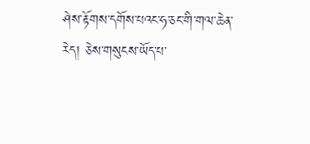ཤེས་རྟོགས་དགོས་པའང་ཧ་ཅང་གི་གལ་ཆེན་རེད། ཅེས་གསུངས་ཡོད་པ་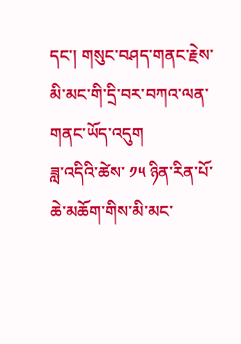དང་། གསུང་བཤད་གནང་རྗེས་མི་མང་གི་དྲི་བར་བཀའ་ལན་གནང་ཡོད་འདུག
ཟླ་འདིའི་ཚེས་ ༡༥ ཉིན་རིན་པོ་ཆེ་མཆོག་གིས་མི་མང་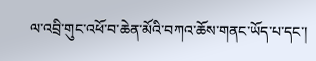ལ་འབྲི་གུང་འཕོ་བ་ཆེན་མོའི་བཀའ་ཆོས་གནང་ཡོད་པ་དང་།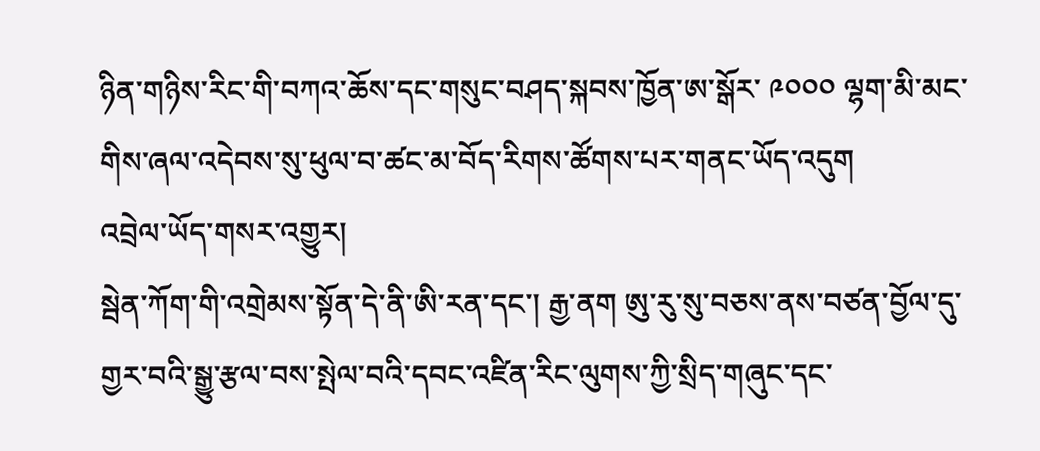ཉིན་གཉིས་རིང་གི་བཀའ་ཆོས་དང་གསུང་བཤད་སྐབས་ཁྱོན་ཨ་སྒོར་ ༩༠༠༠ ལྷག་མི་མང་གིས་ཞལ་འདེབས་སུ་ཕུལ་བ་ཚང་མ་བོད་རིགས་ཚོགས་པར་གནང་ཡོད་འདུག
འབྲེལ་ཡོད་གསར་འགྱུར།
སྦེན་ཀོག་གི་འགྲེམས་སྟོན་དེ་ནི་ཨི་རན་དང་། རྒྱ་ནག ཨུ་རུ་སུ་བཅས་ནས་བཙན་བྱོལ་དུ་གྱར་བའི་སྒྱུ་རྩལ་བས་སྤེལ་བའི་དབང་འཛིན་རིང་ལུགས་ཀྱི་སྲིད་གཞུང་དང་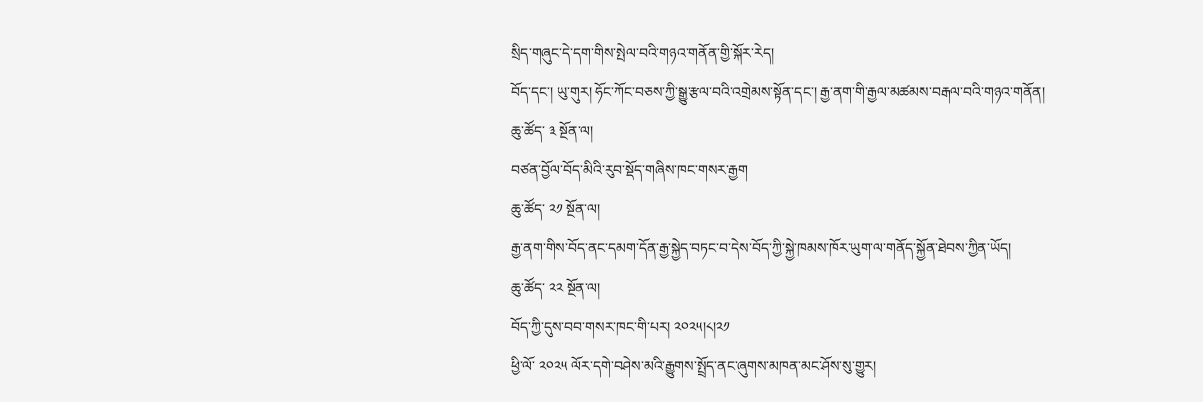སྲིད་གཞུང་དེ་དག་གིས་སྤེལ་བའི་གཉའ་གནོན་གྱི་སྐོར་རེད།
བོད་དང་། ཡུ་གུར། ཧོང་ཀོང་བཅས་ཀྱི་སྒྱུ་རྩལ་བའི་འགྲེམས་སྟོན་དང་། རྒྱ་ནག་གི་རྒྱལ་མཚམས་བརྒལ་བའི་གཉའ་གནོན།
ཆུ་ཚོད་ ༣ སྔོན་ལ།
བཙན་བྱོལ་བོད་མིའི་རུབ་སྡོད་གཞིས་ཁང་གསར་རྒྱག
ཆུ་ཚོད་ ༢༡ སྔོན་ལ།
རྒྱ་ནག་གིས་བོད་ནང་དམག་དོན་རྒྱ་སྐྱེད་བཏང་བ་དེས་བོད་ཀྱི་སྐྱེ་ཁམས་ཁོར་ཡུག་ལ་གནོད་སྐྱོན་ཐེབས་ཀྱིན་ཡོད།
ཆུ་ཚོད་ ༢༢ སྔོན་ལ།
བོད་ཀྱི་དུས་བབ་གསར་ཁང་གི་པར། ༢༠༢༥།༨།༢༡
ཕྱི་ལོ་ ༢༠༢༥ ལོར་དགེ་བཤེས་མའི་རྒྱུགས་སྤྲོད་ནང་ཞུགས་མཁན་མང་ཤོས་སུ་གྱུར།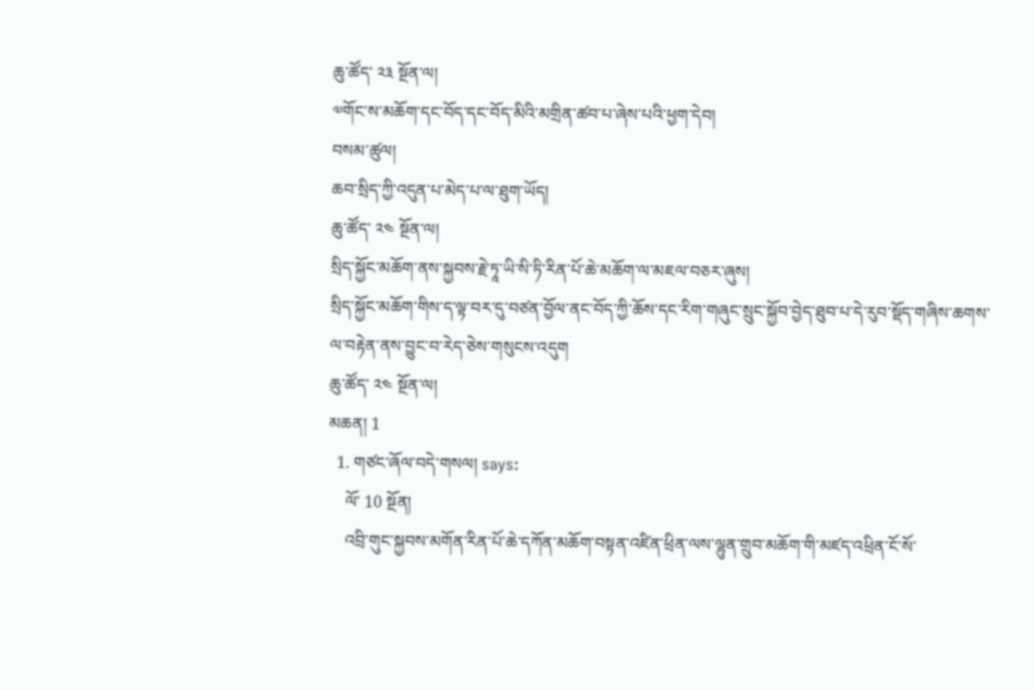ཆུ་ཚོད་ ༢༣ སྔོན་ལ།
༧གོང་ས་མཆོག་དང་བོད་དང་བོད་མིའི་མགྲིན་ཚབ་པ་ཞེས་པའི་ཕྱག་དེབ།
བསམ་ཚུལ།
ཆབ་སྲིད་ཀྱི་འདུན་པ་མེད་པ་ལ་ཐུག་ཡོད།
ཆུ་ཚོད་ ༢༤ སྔོན་ལ།
སྲིད་སྐྱོང་མཆོག་ནས་སྐྱབས་རྗེ་ཏཱ་ཡི་སི་ཏི་རིན་པོ་ཆེ་མཆོག་ལ་མཇལ་བཅར་ཞུས།
སྲིད་སྐྱོང་མཆོག་གིས་ད་ལྟ་བར་དུ་བཙན་བྱོལ་ནང་བོད་ཀྱི་ཆོས་དང་རིག་གཞུང་སྲུང་སྐྱོབ་བྱེད་ཐུབ་པ་དེ་རུབ་སྡོད་གཞིས་ཆགས་ལ་བརྟེན་ནས་བྱུང་བ་རེད་ཅེས་གསུངས་འདུག
ཆུ་ཚོད་ ༢༤ སྔོན་ལ།
མཆན། 1
  1. གཙང་ཞོལ་བདེ་གསལ། says:
    ལོ་ 10 སྔོན།
    འབྲི་གུང་སྐྱབས་མགོན་རིན་པོ་ཆེ་དཀོན་མཆོག་བསྟན་འཛིན་ཕྲིན་ལས་ལྷུན་གྲུབ་མཆོག་གི་མཛད་འཕྲིན་ངོ་སོ་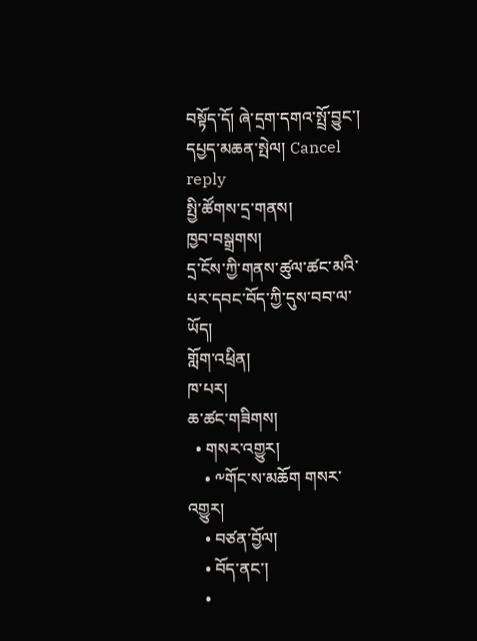བསྟོད་དོ། ཞེ་དྲག་དགའ་སྤྲོ་བྱུང་།
དཔྱད་མཆན་སྤེལ། Cancel reply
སྤྱི་ཚོགས་དྲ་གནས།
ཁྱབ་བསྒྲགས།
དྲ་ངོས་ཀྱི་གནས་ཚུལ་ཚང་མའི་པར་དབང་བོད་ཀྱི་དུས་བབ་ལ་ཡོད།
གློག་འཕྲིན།
ཁ་པར།
ཆ་ཚང་གཟིགས།
  • གསར་འགྱུར།
    • ༸གོང་ས་མཆོག གསར་འགྱུར།
    • བཙན་བྱོལ།
    • བོད་ནང་།
    •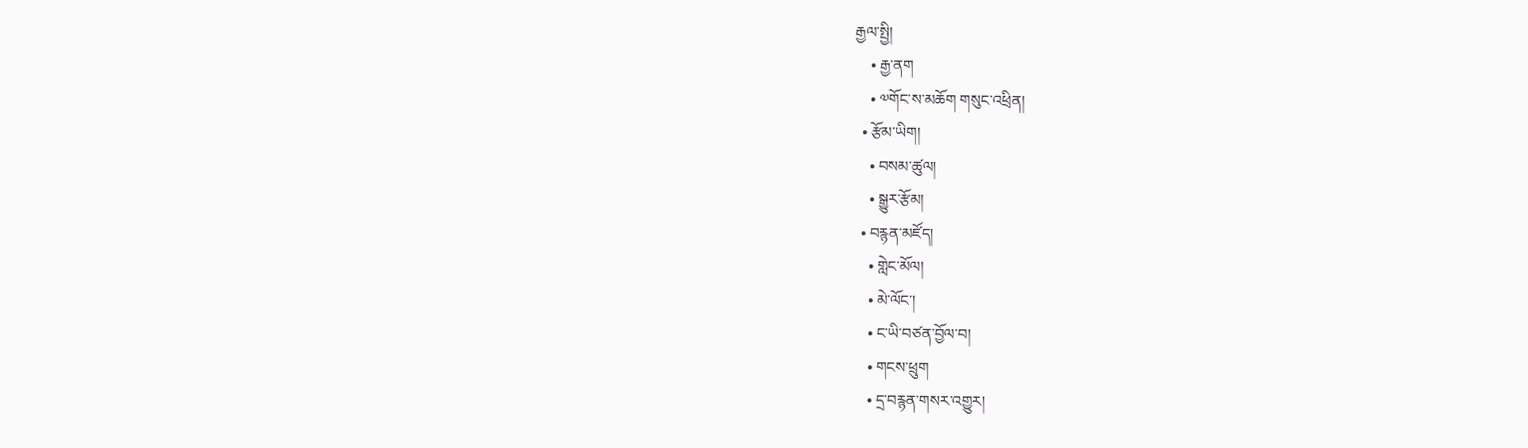རྒྱལ་སྤྱི།
    • རྒྱ་ནག
    • ༧གོང་ས་མཆོག གསུང་འཕྲིན།
  • རྩོམ་ཡིག།
    • བསམ་ཚུལ།
    • སྒྱུར་རྩོམ།
  • བརྙན་མཛོད།
    • གླེང་མོལ།
    • མེ་ལོང་།
    • ང་ཡི་བཙན་བྱོལ་བ།
    • གངས་ཕྲུག
    • དྲ་བརྙན་གསར་འགྱུར།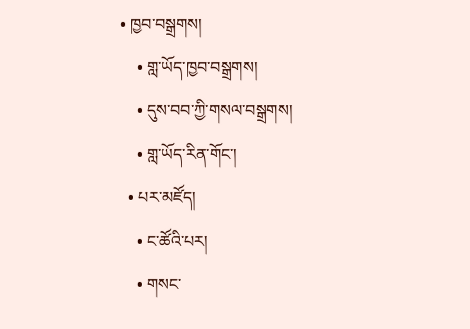• ཁྱབ་བསྒྲགས།
    • གླ་ཡོད་ཁྱབ་བསྒྲགས།
    • དུས་བབ་ཀྱི་གསལ་བསྒྲགས།
    • གླ་ཡོད་རིན་གོང་།
  • པར་མཛོད།
    • ང་ཚོའི་པར།
    • གསང་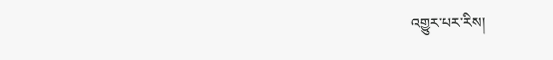འགྱུར་པར་རིས།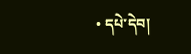• དཔེ་དེབ།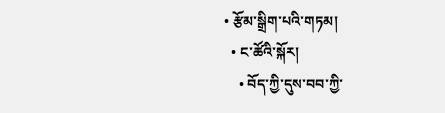• རྩོམ་སྒྲིག་པའི་གཏམ།
  • ང་ཚོའི་སྐོར།
    • བོད་ཀྱི་དུས་བབ་ཀྱི་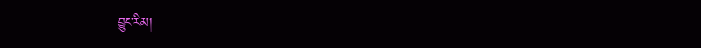བྱུང་རིམ།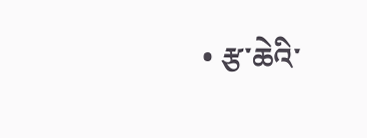• རྩ་ཆེའི་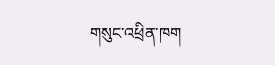གསུང་འཕྲིན་ཁག